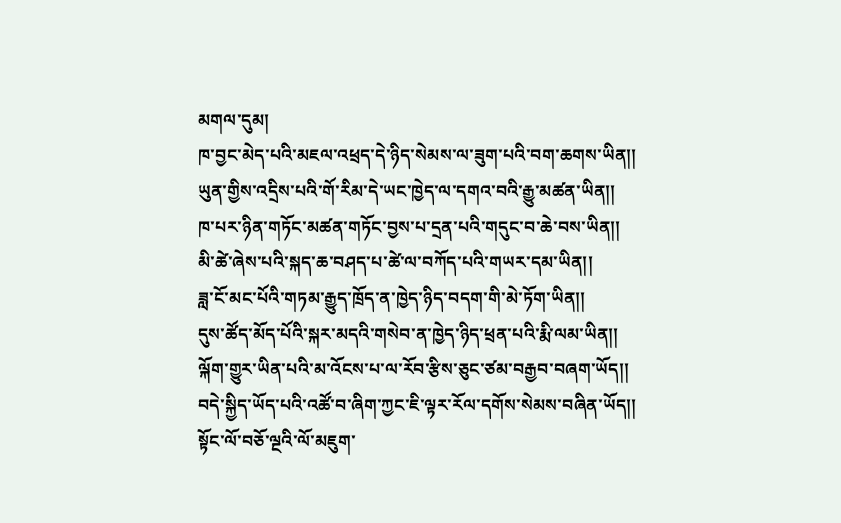མགལ་དུམ།
ཁ་བྱང་མེད་པའི་མཇལ་འཕྲད་དེ་ཉིད་སེམས་ལ་ཟུག་པའི་བག་ཆགས་ཡིན།།
ཡུན་གྱིས་འདྲིས་པའི་གོ་རིམ་དེ་ཡང་ཁྱེད་ལ་དགའ་བའི་རྒྱུ་མཚན་ཡིན།།
ཁ་པར་ཉིན་གཏོང་མཚན་གཏོང་བྱས་པ་དྲན་པའི་གདུང་བ་ཆེ་བས་ཡིན།།
མི་ཚེ་ཞེས་པའི་སྐད་ཆ་བཤད་པ་ཚེ་ལ་བཀོད་པའི་གཡར་དམ་ཡིན།།
ཟླ་ངོ་མང་པོའི་གཏམ་རྒྱུད་ཁྲོད་ན་ཁྱེད་ཉིད་བདག་གི་མེ་ཏོག་ཡིན།།
དུས་ཚོད་མོད་པོའི་སྐར་མདའི་གསེབ་ན་ཁྱེད་ཉིད་ཕྲན་པའི་རྨི་ལམ་ཡིན།།
ལྐོག་གྱུར་ཡིན་པའི་མ་འོངས་པ་ལ་རོབ་རྩིས་ཅུང་ཙམ་བརྒྱབ་བཞག་ཡོད།།
བདེ་སྐྱིད་ཡོད་པའི་འཚོ་བ་ཞིག་ཀྱང་ཇི་ལྟར་རོལ་དགོས་སེམས་བཞིན་ཡོད།།
སྟོང་ལོ་བཅོ་ལྔའི་ལོ་མཇུག་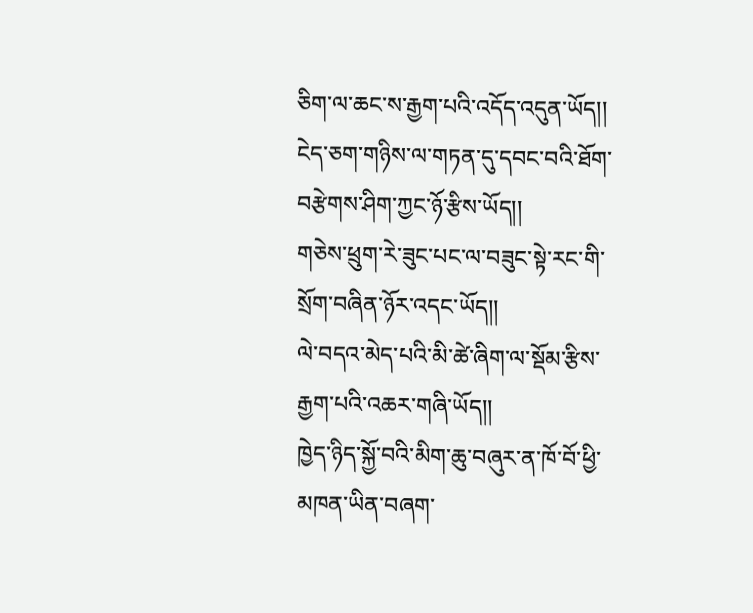ཅིག་ལ་ཆང་ས་རྒྱག་པའི་འདོད་འདུན་ཡོད།།
ངེད་ཅག་གཉིས་ལ་གཏན་དུ་དབང་བའི་ཐོག་བརྩེགས་ཤིག་ཀྱང་ཉོ་རྩིས་ཡོད།།
གཅེས་ཕྲུག་རེ་ཟུང་པང་ལ་བཟུང་སྟེ་རང་གི་སྲོག་བཞིན་ཉོར་འདང་ཡོད།།
ལེ་བདའ་མེད་པའི་མི་ཚེ་ཞིག་ལ་སྡོམ་རྩིས་རྒྱག་པའི་འཆར་གཞི་ཡོད།།
ཁྱེད་ཉིད་སྐྱོ་བའི་མིག་ཆུ་བཞུར་ན་ཁོ་བོ་ཕྱི་མཁན་ཡིན་བཞག་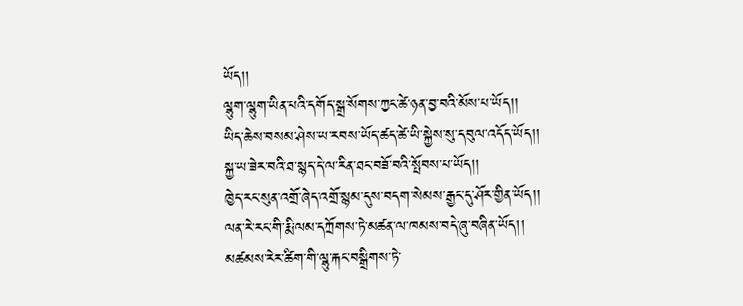ཡོད།།
ལྷུག་ལྷུག་ཡིན་པའི་དགོད་སྒྲ་སོགས་ཀྱང་ཚེ་ཉན་བྱ་བའི་མོས་པ་ཡོད།།
ཡིད་ཆེས་བསམ་ཤེས་ཡ་རབས་ཡོད་ཚད་ཚེ་ཡི་སྐྱེས་སུ་དབུལ་འདོད་ཡོད།།
སྐྱ་ཡ་ཟེར་བའི་ཐ་སྙད་དེ་ལ་རིན་ཐང་བཟོ་བའི་སྤོབས་པ་ཡོད།།
ཁྱེད་རང་སུན་འགྲོ་ཞེད་འགྲོ་སྙམ་དུས་བདག་སེམས་རྒྱང་དུ་ཤོར་གྱིན་ཡོད།།
ལན་རེ་རང་གི་རྨི་ལམ་དཀྲོགས་ཏེ་མཚན་ལ་ཁམས་བདེ་ཞུ་བཞིན་ཡོད།།
མཚམས་རེར་ཚིག་གི་ལྷུ་རྐང་བསྒྲིགས་ཏེ་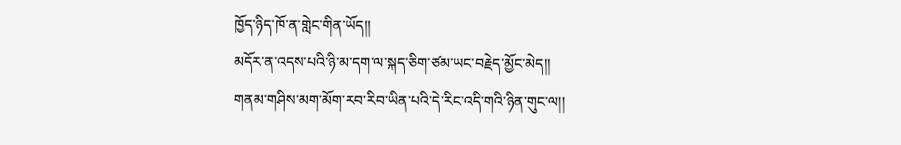ཁྱོད་ཉིད་ཁོ་ན་གླེང་གིན་ཡོད།།
མདོར་ན་འདས་པའི་ཉི་མ་དག་ལ་སྐད་ཅིག་ཙམ་ཡང་བརྗེད་མྱོང་མེད།།
གནམ་གཤིས་མག་མོག་རབ་རིབ་ཡིན་པའི་དེ་རིང་འདི་གའི་ཉིན་གུང་ལ།།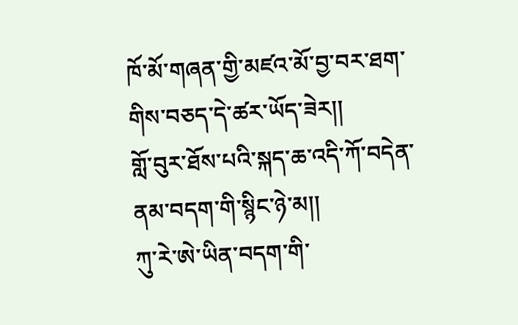ཁོ་མོ་གཞན་གྱི་མཛའ་མོ་བྱ་བར་ཐག་གིས་བཅད་དེ་ཚར་ཡོད་ཟེར།།
གློ་བུར་ཐོས་པའི་སྐད་ཆ་འདི་ཀོ་བདེན་ནམ་བདག་གི་སྙིང་ཉེ་མ།།
ཀུ་རེ་ཨེ་ཡིན་བདག་གི་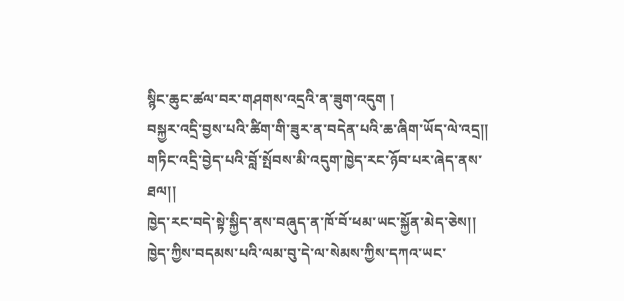སྙིང་ཆུང་ཚལ་བར་གཤགས་འདྲའི་ན་ཟུག་འདུག །
བསྐྱར་འདྲི་བྱས་པའི་ཚིག་གི་ཟུར་ན་བདེན་པའི་ཆ་ཞིག་ཡོད་ལེ་འདྲ།།
གཏིང་འདྲི་བྱེད་པའི་བློ་སྤོབས་མི་འདུག་ཁྱེད་རང་ཉོབ་པར་ཞེད་ནས་ཐལ།།
ཁྱེད་རང་བདེ་སྟེ་སྐྱིད་ནས་བཞུད་ན་ཁོ་བོ་ཕམ་ཡང་སྐྱོན་མེད་ཅེས།།
ཁྱེད་ཀྱིས་བདམས་པའི་ལམ་བུ་དེ་ལ་སེམས་ཀྱིས་དཀའ་ཡང་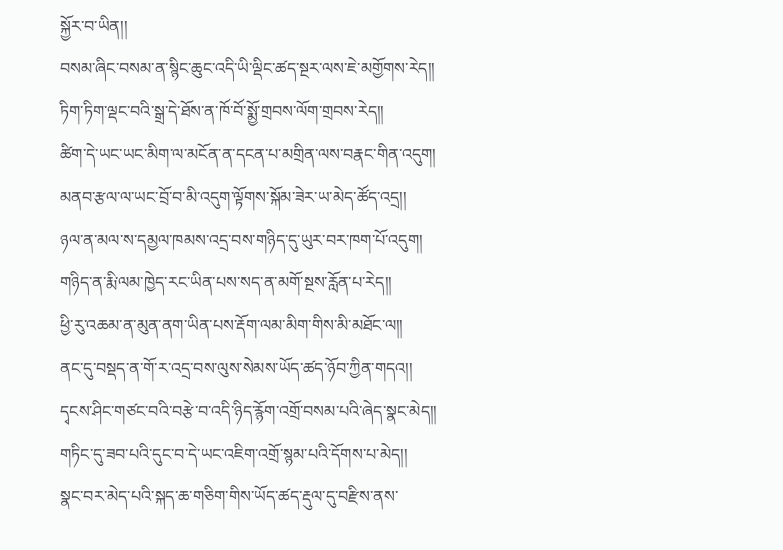སྐྱོར་བ་ཡིན།།
བསམ་ཞིང་བསམ་ན་སྙིང་ཆུང་འདི་ཡི་ལྡིང་ཚད་སྔར་ལས་ཇེ་མགྱོགས་རེད།།
ཏིག་ཏིག་ལྡང་བའི་སྒྲ་དེ་ཐོས་ན་ཁོ་བོ་སྨྱོ་གྲབས་ལོག་གྲབས་རེད།།
ཚིག་དེ་ཡང་ཡང་མིག་ལ་མངོན་ན་དངན་པ་མགྲིན་ལས་བརྣང་གིན་འདུག།
མནབ་རྩལ་ལ་ཡང་བྲོ་བ་མི་འདུག་ལྟོགས་སྐོམ་ཟེར་ཡ་མེད་ཚོད་འདྲ།།
ཉལ་ན་མལ་ས་དམྱལ་ཁམས་འདྲ་བས་གཉིད་དུ་ཡུར་བར་ཁག་པོ་འདུག།
གཉིད་ན་རྨི་ལམ་ཁྱེད་རང་ཡིན་པས་སད་ན་མགོ་སྔས་རློན་པ་རེད།།
ཕྱི་རུ་འཆམ་ན་མུན་ནག་ཡིན་པས་རྡོག་ལམ་མིག་གིས་མི་མཐོང་ལ།།
ནང་དུ་བསྡད་ན་གོ་ར་འདྲ་བས་ལུས་སེམས་ཡོད་ཚད་ཉོབ་ཀྱིན་གདའ།།
དྭངས་ཤིང་གཙང་བའི་བརྩེ་བ་འདི་ཉིད་རྙོག་འགྲོ་བསམ་པའི་ཞེད་སྣང་མེད།།
གཏིང་དུ་ཟབ་པའི་དུང་བ་དེ་ཡང་འཇིག་འགྲོ་སྙམ་པའི་དོགས་པ་མེད།།
སྣང་བར་མེད་པའི་སྐད་ཆ་གཅིག་གིས་ཡོད་ཚད་རྡུལ་དུ་བརྫིས་ནས་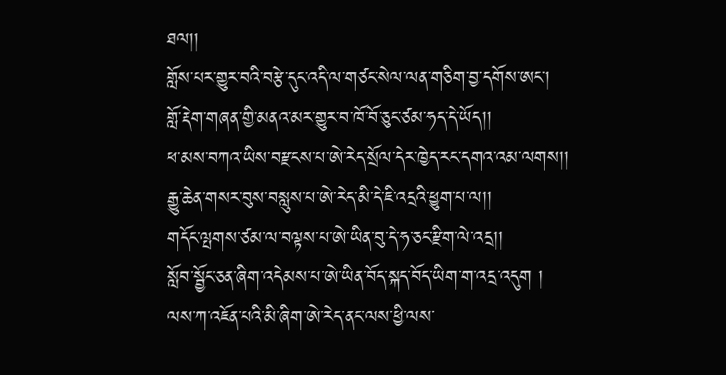ཐལ།།
གློས་པར་གྱུར་བའི་བརྩེ་དུང་འདི་ལ་གཙང་སེལ་ལན་གཅིག་བྱ་དགོས་ཨང་།
གློ་རྡེག་གཞན་གྱི་མནའ་མར་གྱུར་བ་ཁོ་བོ་ཅུང་ཙམ་ཧད་དེ་ཡོད།།
ཕ་མས་བཀའ་ཡིས་བརྫངས་པ་ཨེ་རེད་སྲོལ་དེར་ཁྱེད་རང་དགའ་འམ་ལགས།།
རྒྱུ་ཆེན་གསར་བུས་བསླུས་པ་ཨེ་རེད་མི་དེ་ཇི་འདྲའི་ཕྱུག་པ་ལ།།
གདོང་ལྤགས་ཙམ་ལ་བལྟས་པ་ཨེ་ཡིན་བུ་དེ་ཧ་ཅང་རྫིག་ལེ་འདྲ།།
སློབ་སྦྱོང་ཅན་ཞིག་འདེམས་པ་ཨེ་ཡིན་བོད་སྐད་བོད་ཡིག་ག་འདྲ་འདུག །
ལས་ཀ་འཇོན་པའི་མི་ཞིག་ཨེ་རེད་ནང་ལས་ཕྱི་ལས་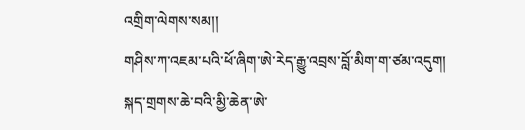འགྲིག་ལེགས་སམ།།
གཤིས་ཀ་འཇམ་པའི་ཕོ་ཞིག་ཨེ་རེད་རྒྱུ་འབྲས་བློ་མིག་ག་ཙམ་འདུག།
སྐད་གྲགས་ཆེ་བའི་མྱི་ཆེན་ཨེ་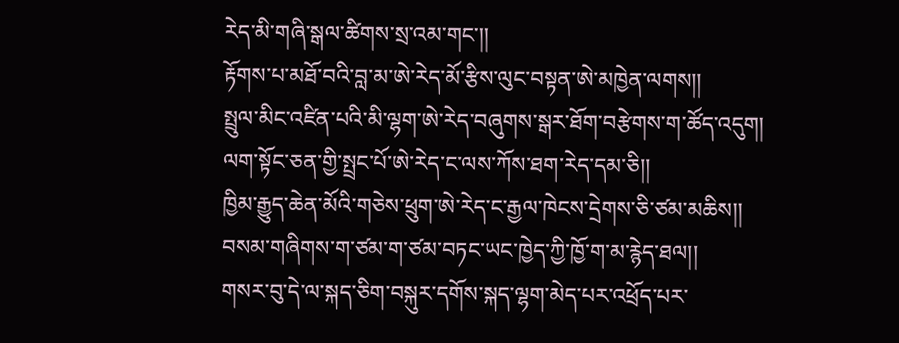རེད་མི་གཞི་སྒལ་ཚིགས་སྲ་འམ་གང་།།
རྟོགས་པ་མཐོ་བའི་བླ་མ་ཨེ་རེད་མོ་རྩིས་ལུང་བསྟན་ཨེ་མཁྱེན་ལགས།།
སྤྲུལ་མིང་འཛིན་པའི་མི་ལྷག་ཨེ་རེད་བཞུགས་སྒར་ཐོག་བརྩེགས་ག་ཚོད་འདུག།
ལག་སྟོང་ཅན་གྱི་སྤྲང་པོ་ཨེ་རེད་ང་ལས་ཀོས་ཐག་རེད་དམ་ཅི།།
ཁྱིམ་རྒྱུད་ཆེན་མོའི་གཅེས་ཕྲུག་ཨེ་རེད་ང་རྒྱལ་ཁེངས་དྲེགས་ཅི་ཙམ་མཆིས།།
བསམ་གཞིགས་ག་ཙམ་ག་ཙམ་བཏང་ཡང་ཁྱེད་ཀྱི་ཁྱོ་ག་མ་རྙེད་ཐལ།།
གསར་བུ་དེ་ལ་སྐད་ཅིག་བསྐུར་དགོས་སྐད་ལྷག་མེད་པར་འཕྲོད་པར་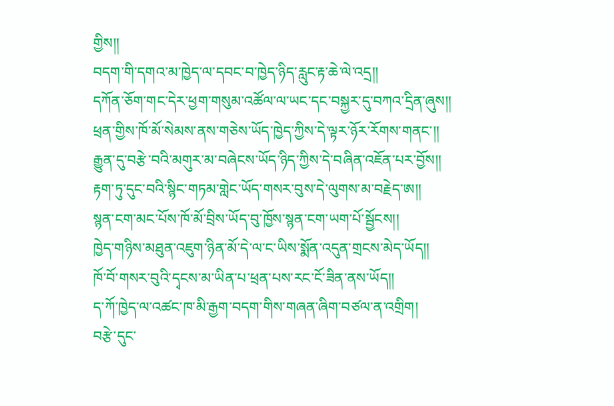གྱིས།།
བདག་གི་དགའ་མ་ཁྱེད་ལ་དབང་བ་ཁྱེད་ཉིད་རླུང་རྟ་ཆེ་ལེ་འདྲ།།
དཀོན་ཅོག་གང་དེར་ཕྱག་གསུམ་འཚོལ་ལ་ཡང་དང་བསྐྱར་དུ་བཀའ་དྲིན་ཞུས།།
ཕྲན་གྱིས་ཁོ་མོ་སེམས་ནས་གཅེས་ཡོད་ཁྱེད་ཀྱིས་དེ་ལྟར་ཉོར་རོགས་གནང་།།
རྒྱུན་དུ་བརྩེ་བའི་མགུར་མ་བཞེངས་ཡོད་ཉིད་ཀྱིས་དེ་བཞིན་འཇོན་པར་བྱོས།།
རྟག་ཏུ་དུང་བའི་སྙིང་གཏམ་གླེང་ཡོད་གསར་བུས་དེ་ལུགས་མ་བརྗེད་ཨ།།
སྙན་ངག་མང་པོས་ཁོ་མོ་བྲིས་ཡོད་བུ་ཁྱོས་སྙན་ངག་ཡག་པོ་སྦྱོངས།།
ཁྱེད་གཉིས་མཐུན་འཇུག་ཉིན་མོ་དེ་ལ་ང་ཡིས་སྨོན་འདུན་གྲངས་མེད་ཡོད།།
ཁོ་བོ་གསར་བུའི་དྭངས་མ་ཡིན་པ་ཕྲན་པས་རང་ངོ་ཟིན་ནས་ཡོད།།
ད་ཀོ་ཁྱེད་ལ་འཚང་ཁ་མི་རྒྱག་བདག་གིས་གཞན་ཞིག་བཙལ་ན་འགྲིག།
བརྩེ་དུང་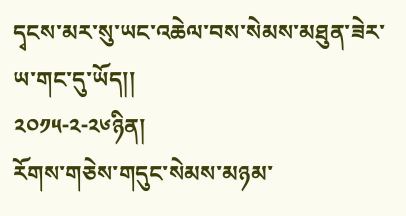དྭངས་མར་སུ་ཡང་འཆེལ་བས་སེམས་མཐུན་ཟེར་ཡ་གང་དུ་ཡོད།།
༢༠༡༥-༢-༢༦ཉིན།
རོགས་གཅེས་གདུང་སེམས་མཉམ་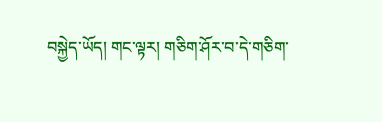བསྐྱེད་ཡོད། གང་ལྟར། གཅིག་ཤོར་བ་དེ་གཅིག་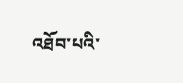འཐོབ་པའི་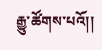རྒྱུ་ཚོགས་པའོ།།